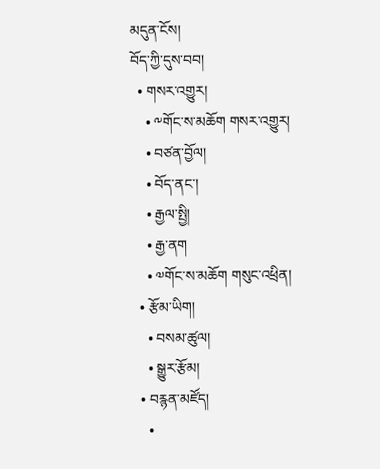མདུན་ངོས།
བོད་ཀྱི་དུས་བབ།
  • གསར་འགྱུར།
    • ༸གོང་ས་མཆོག གསར་འགྱུར།
    • བཙན་བྱོལ།
    • བོད་ནང་།
    • རྒྱལ་སྤྱི།
    • རྒྱ་ནག
    • ༧གོང་ས་མཆོག གསུང་འཕྲིན།
  • རྩོམ་ཡིག།
    • བསམ་ཚུལ།
    • སྒྱུར་རྩོམ།
  • བརྙན་མཛོད།
    •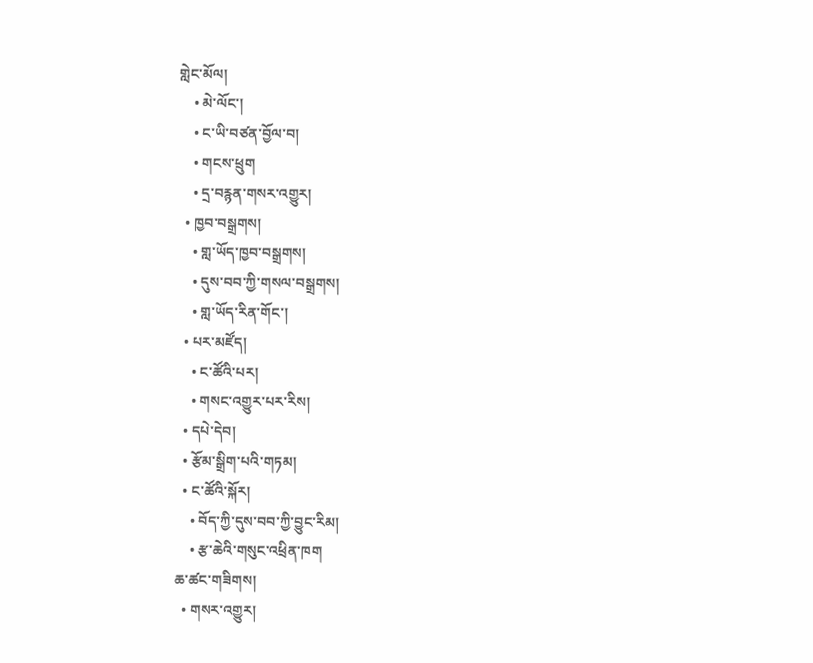གླེང་མོལ།
    • མེ་ལོང་།
    • ང་ཡི་བཙན་བྱོལ་བ།
    • གངས་ཕྲུག
    • དྲ་བརྙན་གསར་འགྱུར།
  • ཁྱབ་བསྒྲགས།
    • གླ་ཡོད་ཁྱབ་བསྒྲགས།
    • དུས་བབ་ཀྱི་གསལ་བསྒྲགས།
    • གླ་ཡོད་རིན་གོང་།
  • པར་མཛོད།
    • ང་ཚོའི་པར།
    • གསང་འགྱུར་པར་རིས།
  • དཔེ་དེབ།
  • རྩོམ་སྒྲིག་པའི་གཏམ།
  • ང་ཚོའི་སྐོར།
    • བོད་ཀྱི་དུས་བབ་ཀྱི་བྱུང་རིམ།
    • རྩ་ཆེའི་གསུང་འཕྲིན་ཁག
ཆ་ཚང་གཟིགས།
  • གསར་འགྱུར།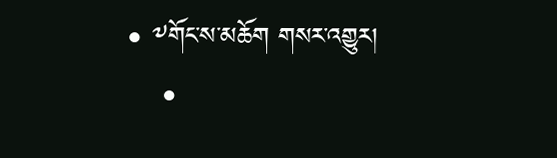• ༸གོང་ས་མཆོག གསར་འགྱུར།
    •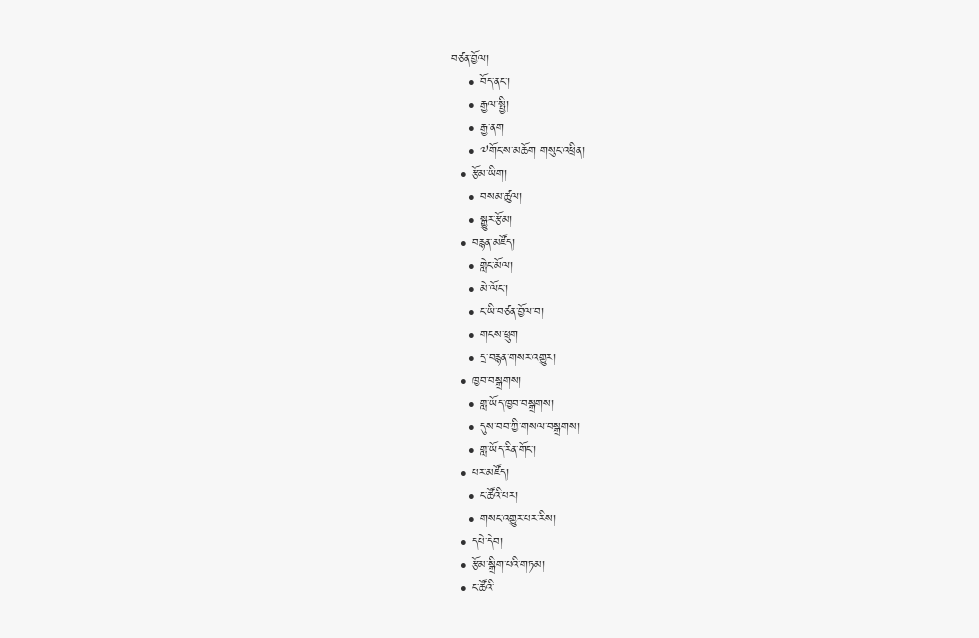བཙན་བྱོལ།
    • བོད་ནང་།
    • རྒྱལ་སྤྱི།
    • རྒྱ་ནག
    • ༧གོང་ས་མཆོག གསུང་འཕྲིན།
  • རྩོམ་ཡིག།
    • བསམ་ཚུལ།
    • སྒྱུར་རྩོམ།
  • བརྙན་མཛོད།
    • གླེང་མོལ།
    • མེ་ལོང་།
    • ང་ཡི་བཙན་བྱོལ་བ།
    • གངས་ཕྲུག
    • དྲ་བརྙན་གསར་འགྱུར།
  • ཁྱབ་བསྒྲགས།
    • གླ་ཡོད་ཁྱབ་བསྒྲགས།
    • དུས་བབ་ཀྱི་གསལ་བསྒྲགས།
    • གླ་ཡོད་རིན་གོང་།
  • པར་མཛོད།
    • ང་ཚོའི་པར།
    • གསང་འགྱུར་པར་རིས།
  • དཔེ་དེབ།
  • རྩོམ་སྒྲིག་པའི་གཏམ།
  • ང་ཚོའི་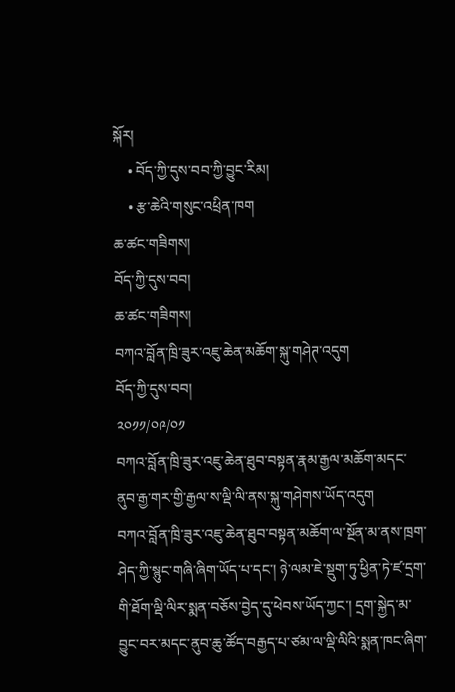སྐོར།
    • བོད་ཀྱི་དུས་བབ་ཀྱི་བྱུང་རིམ།
    • རྩ་ཆེའི་གསུང་འཕྲིན་ཁག
ཆ་ཚང་གཟིགས།
བོད་ཀྱི་དུས་བབ།
ཆ་ཚང་གཟིགས།
བཀའ་བློན་ཁྲི་ཟུར་འཇུ་ཆེན་མཆོག་སྐུ་གཤེཊ་འདུག
བོད་ཀྱི་དུས་བབ།
༢༠༡༡/༠༩/༠༡
བཀའ་བློན་ཁྲི་ཟུར་འཇུ་ཆེན་ཐུབ་བསྟན་རྣམ་རྒྱལ་མཆོག་མདང་ནུབ་རྒྱ་གར་གྱི་རྒྱལ་ས་ལྡི་ལི་ནས་སྐུ་གཤེགས་ཡོད་འདུག
བཀའ་བློན་ཁྲི་ཟུར་འཇུ་ཆེན་ཐུབ་བསྟན་མཆོག་ལ་སྔོན་མ་ནས་ཁྲག་ཤེད་ཀྱི་སྙུང་གཞི་ཞིག་ཡོད་པ་དང་། ཉེ་ལམ་ཇེ་སྡུག་ཏུ་ཕྱིན་ཏེ་ཛ་དྲག་གི་ཐོག་ལྡི་ལིར་སྨན་བཅོས་བྱེད་དུ་ཕེབས་ཡོད་ཀྱང་། དྲག་སྐྱེད་མ་བྱུང་བར་མདང་ནུབ་ཆུ་ཚོད་བརྒྱད་པ་ཙམ་ལ་ལྡི་ལིའི་སྨན་ཁང་ཞིག་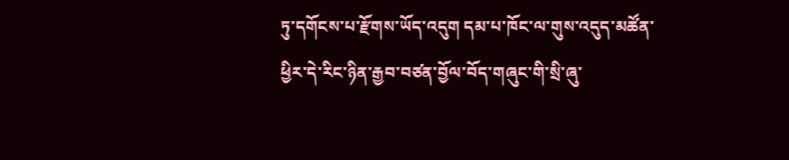ཏུ་དགོངས་པ་རྫོགས་ཡོད་འདུག དམ་པ་ཁོང་ལ་གུས་འདུད་མཚོན་ཕྱིར་དེ་རིང་ཉིན་རྒྱབ་བཙན་བྱོལ་བོད་གཞུང་གི་སྲི་ཞུ་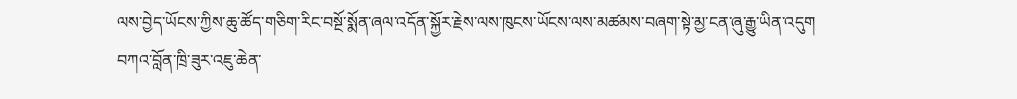ལས་བྱེད་ཡོངས་ཀྱིས་ཆུ་ཚོད་གཅིག་རིང་བསྔོ་སྨོན་ཞལ་འདོན་སྐྱོར་རྗེས་ལས་ཁུངས་ཡོངས་ལས་མཚམས་བཞག་སྟེ་མྱ་ངན་ཞུ་རྒྱུ་ཡིན་འདུག
བཀའ་བློན་ཁྲི་ཟུར་འཇུ་ཆེན་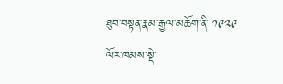ཐུབ་བསྟན་རྣམ་རྒྱལ་མཆོག་ནི་ ༡༩༢༩ ལོར་ཁམས་སྡེ་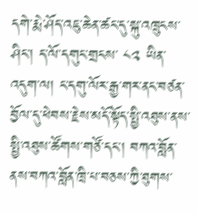དགེ་རྨེ་ཤོད་འཇུ་ཆེན་ཚང་དུ་སྐུ་འཁྲུངས་ཤིང་། ད་ལོ་དགུང་གྲངས་ ༨༢ ཡིན་འདུག་ལ། ང་དགུ་ལོར་རྒྱ་གར་ནང་བཙན་བྱོལ་དུ་ཕེབས་རྗེས་མདོ་སྟོད་སྤྱི་འཐུས་ནས་སྤྱི་འཐུས་ཚོགས་གཙོ་དང་། བཀའ་བློན་ནས་བཀའ་བློན་ཁྲི་པ་བཅས་ཀྱི་ཐུགས་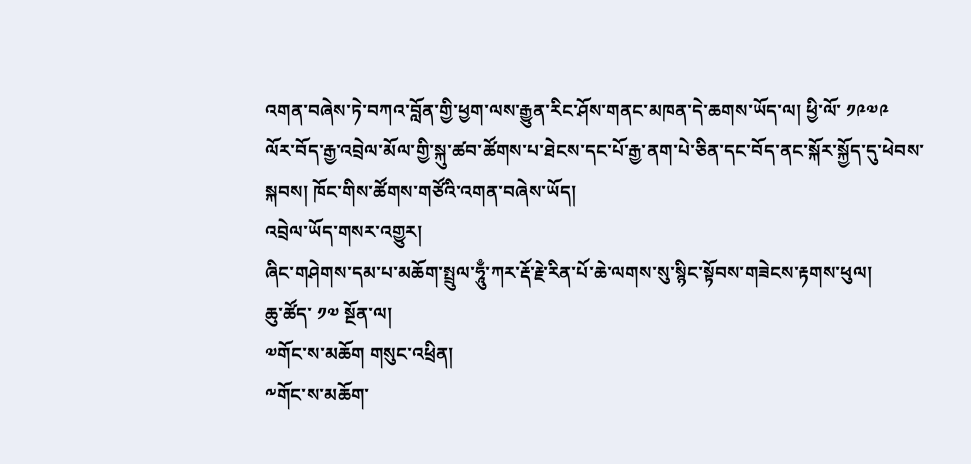འགན་བཞེས་ཏེ་བཀའ་བློན་གྱི་ཕྱག་ལས་རྒྱུན་རིང་ཤོས་གནང་མཁན་དེ་ཆགས་ཡོད་ལ། ཕྱི་ལོ་ ༡༩༧༩ ལོར་བོད་རྒྱ་འབྲེལ་མོལ་གྱི་སྐུ་ཚབ་ཚོགས་པ་ཐེངས་དང་པོ་རྒྱ་ནག་པེ་ཅིན་དང་བོད་ནང་སྐོར་སྐྱོད་དུ་ཕེབས་སྐབས། ཁོང་གིས་ཚོགས་གཙོའི་འགན་བཞེས་ཡོད།
འབྲེལ་ཡོད་གསར་འགྱུར།
ཞིང་གཤེགས་དམ་པ་མཆོག་སྤྲུལ་ཧཱུྃ་ཀར་རྡོ་རྗེ་རིན་པོ་ཆེ་ལགས་སུ་སྙིང་སྟོབས་གཟེངས་རྟགས་ཕུལ།
ཆུ་ཚོད་ ༡༧ སྔོན་ལ།
༧གོང་ས་མཆོག གསུང་འཕྲིན།
༸གོང་ས་མཆོག་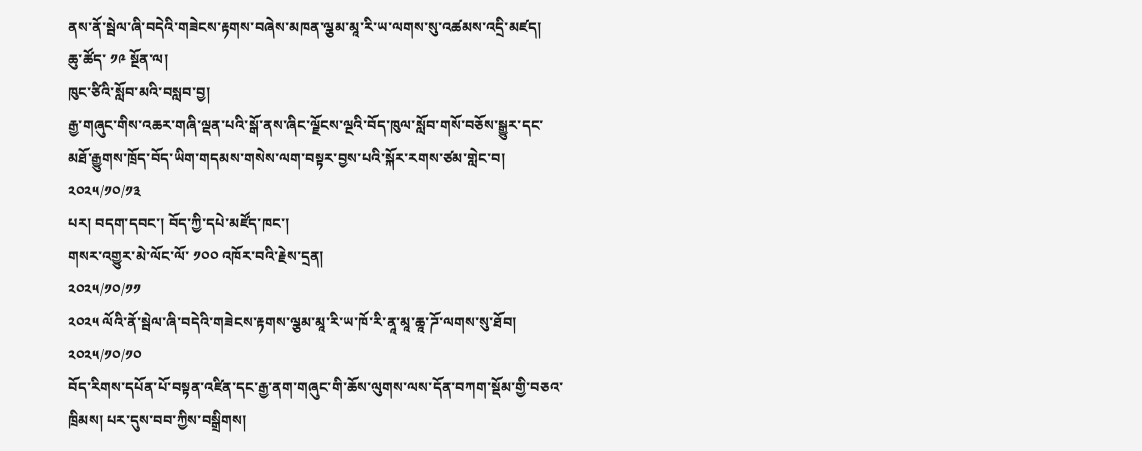ནས་ནོ་སྦེལ་ཞི་བདེའི་གཟེངས་རྟགས་བཞེས་མཁན་ལྕམ་མཱ་རི་ཡ་ལགས་སུ་འཚམས་འདྲི་མཛད།
ཆུ་ཚོད་ ༡༩ སྔོན་ལ།
ཁུང་ཙིའི་སློབ་མའི་བསླབ་བྱ།
རྒྱ་གཞུང་གིས་འཆར་གཞི་ལྡན་པའི་སྒོ་ནས་ཞིང་ལྗོངས་ལྔའི་བོད་ཁུལ་སློབ་གསོ་བཅོས་སྒྱུར་དང་མཐོ་རྒྱུགས་ཁྲོད་བོད་ཡིག་གདམས་གསེས་ལག་བསྟར་བྱས་པའི་སྐོར་རགས་ཙམ་གླེང་བ།
༢༠༢༥/༡༠/༡༣
པར། བདག་དབང་། བོད་ཀྱི་དཔེ་མཛོད་ཁང་།
གསར་འགྱུར་མེ་ལོང་ལོ་ ༡༠༠ འཁོར་བའི་རྗེས་དྲན།
༢༠༢༥/༡༠/༡༡
༢༠༢༥ ལོའི་ནོ་སྦེལ་ཞི་བདེའི་གཟེངས་རྟགས་ལྕམ་མཱ་རི་ཡ་ཁོ་རི་ནཱ་མཱ་ཆཱ་ཌོ་ལགས་སུ་ཐོབ།
༢༠༢༥/༡༠/༡༠
བོད་རིགས་དཔོན་པོ་བསྟན་འཛིན་དང་རྒྱ་ནག་གཞུང་གི་ཆོས་ལུགས་ལས་དོན་བཀག་སྡོམ་གྱི་བཅའ་ཁྲིམས། པར་དུས་བབ་ཀྱིས་བསྒྲིགས།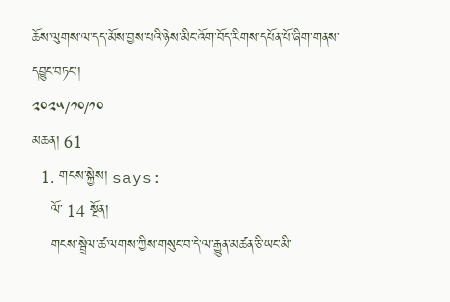ཆོས་ལུགས་ལ་དད་མོས་བྱས་པའི་ཉེས་མིང་འོག་བོད་རིགས་དཔོན་པོ་ཞིག་གནས་དབྱུང་བཏང་།
༢༠༢༥/༡༠/༡༠
མཆན། 61
  1. གངས་སྐྱེས། says:
    ལོ་ 14 སྔོན།
    གངས་སྦྲེལ་ཚ་ལགས་ཀྱིས་གསུང་བ་དེ་ལ་རྒྱུན་མཚན་ཅི་ཡང་མི་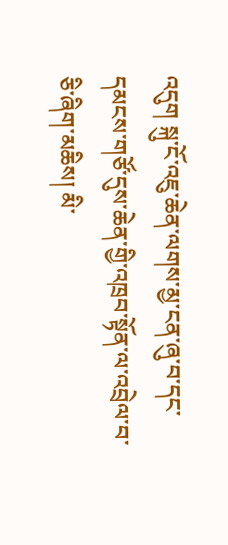འདུག སྐུ་ངོ་འཇུ་ཆེན་ལགས་མྱ་ངན་ཞུ་བ་དང་དམངས་གཙོ་དུས་ཆེན་གྱི་འཁྲབ་སྟོན་ལ་འབྲེལ་བ་ཅི་ཞིག་མཆིས། མི་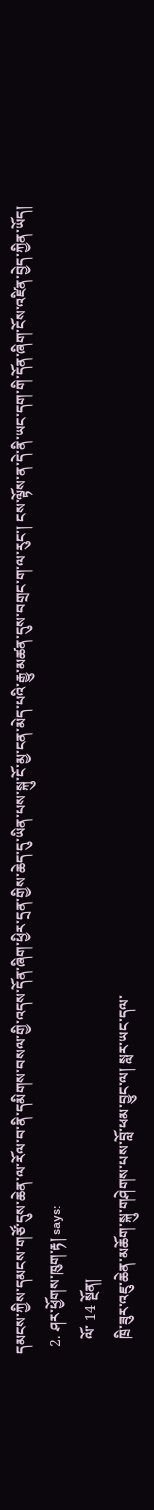དམངས་ཀྱིས་དམངས་གཙོ་དུས་ཆེན་ལ་རོལ་བ་ནི་དམིགས་བསལ་གྱི་འདས་དོན་ཞིག་ཕྱིར་དྲན་གྱིས་ཆེད་དུ་ཡིན་པས་སྐུ་ངོ་མྱ་ངན་མེད་པའི་རྒྱུ་མཚན་དུས་བགྲང་ག་ལ་རུང་། ངས་ལྟོས་ན་དེ་ནི་ཡང་དག་གི་དོན་ཞིག་ངོས་འཛིན་བྱེད་ཀྱིན་ཡོད།
  2. ཤར་ཕྱོགས་ཁུག་རྟ། says:
    ལོ་ 14 སྔོན།
    ཁྲི་ཟུར་འཇུ་ཆེན་མཆོག་སྐུ་གཤེགས་པས་བློ་ཕམ་བྱུང་ལ། སླར་ཡང་དལ་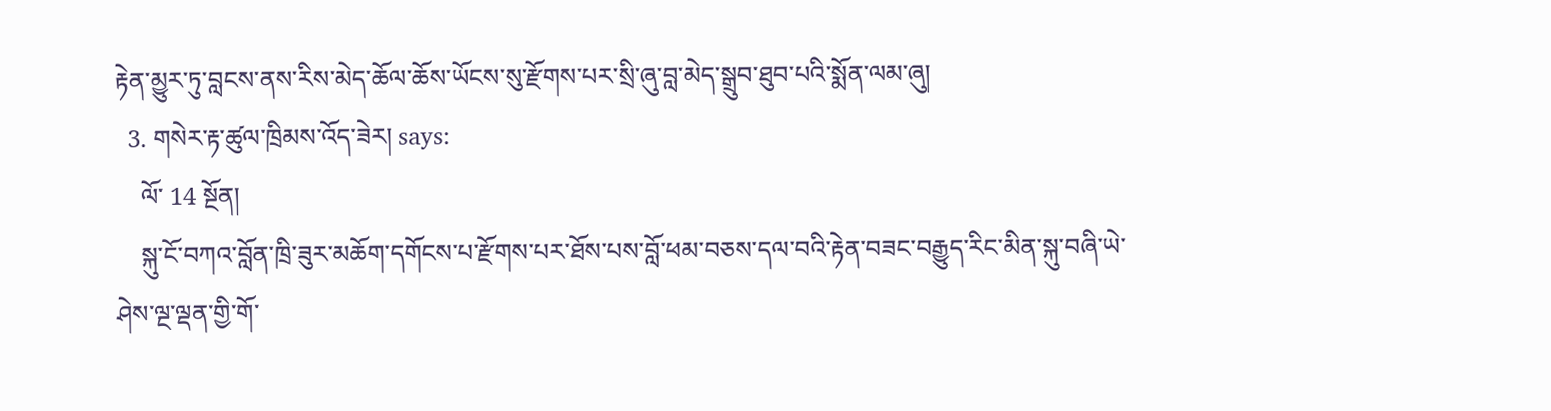རྟེན་མྱུར་ཏུ་བླངས་ནས་རིས་མེད་ཆོལ་ཆོས་ཡོངས་སུ་རྫོགས་པར་སྲི་ཞུ་བླ་མེད་སྒྲུབ་ཐུབ་པའི་སྨོན་ལམ་ཞུ།
  3. གསེར་རྟ་ཚུལ་ཁྲིམས་འོད་ཟེར། says:
    ལོ་ 14 སྔོན།
    སྐུ་ངོ་བཀའ་བློན་ཁྲི་ཟུར་མཆོག་དགོངས་པ་རྫོགས་པར་ཐོས་པས་བློ་ཕམ་བཅས་དལ་བའི་རྟེན་བཟང་བརྒྱུད་རིང་མིན་སྐུ་བཞི་ཡེ་ཤེས་ལྔ་ལྡན་གྱི་གོ་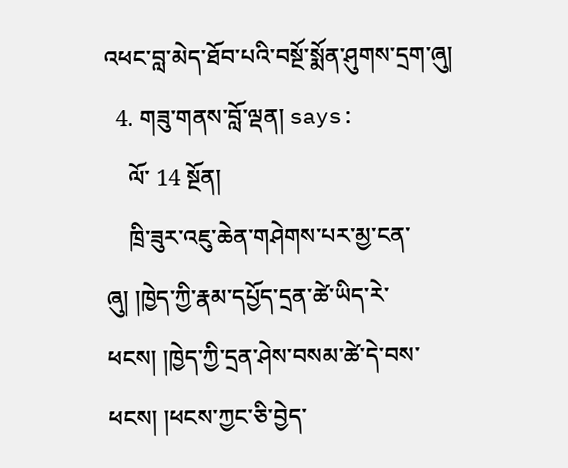འཕང་བླ་མེད་ཐོབ་པའི་བསྔོ་སྨོན་ཤུགས་དྲག་ཞུ།
  4. གཟུ་གནས་བློ་ལྡན། says:
    ལོ་ 14 སྔོན།
    ཁྲི་ཟུར་འཇུ་ཆེན་གཤེགས་པར་མྱ་ངན་ཞུ། །ཁྱེད་ཀྱི་རྣམ་དཔྱོད་དྲན་ཚེ་ཡིད་རེ་ཕངས། །ཁྱེད་ཀྱི་དྲན་ཤེས་བསམ་ཚེ་དེ་བས་ཕངས། །ཕངས་ཀྱང་ཅི་བྱེད་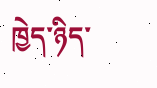ཁྱེད་ཉིད་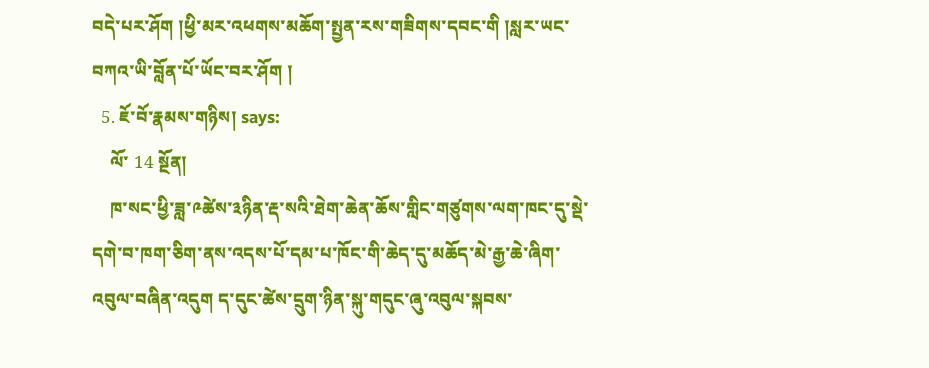བདེ་པར་ཤོག །ཕྱི་མར་འཕགས་མཆོག་སྤྱན་རས་གཟིགས་དབང་གི །སླར་ཡང་བཀའ་ཡི་བློན་པོ་ཡོང་བར་ཤོག །
  5. ཇོ་བོ་རྣམས་གཉིས། says:
    ལོ་ 14 སྔོན།
    ཁ་སང་ཕྱི་ཟླ་༩ཚེས་༣ཉིན་རྡ་སའི་ཐེག་ཆེན་ཆོས་གླིང་གཙུགས་ལག་ཁང་དུ་སྡེ་དགེ་བ་ཁག་ཅིག་ནས་འདས་པོ་དམ་པ་ཁོང་གི་ཆེད་དུ་མཆོད་མེ་རྒྱ་ཆེ་ཞིག་འབུལ་བཞིན་འདུག ད་དུང་ཚེས་དྲུག་ཉིན་སྐུ་གདུང་ཞུ་འབུལ་སྐབས་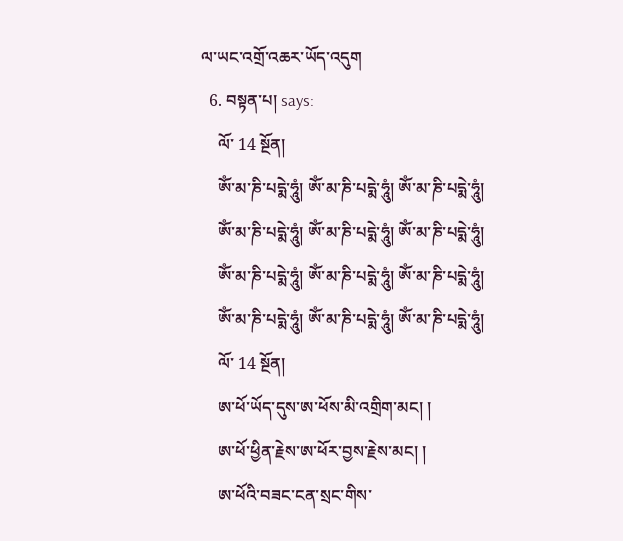ལ་ཡང་འགྲོ་འཆར་ཡོད་འདུག
  6. བསྟན་པ། says:
    ལོ་ 14 སྔོན།
    ཨོཾ་མ་ཎི་པདྨེ་ཧཱུཾ། ཨོཾ་མ་ཎི་པདྨེ་ཧཱུཾ། ཨོཾ་མ་ཎི་པདྨེ་ཧཱུཾ།
    ཨོཾ་མ་ཎི་པདྨེ་ཧཱུཾ། ཨོཾ་མ་ཎི་པདྨེ་ཧཱུཾ། ཨོཾ་མ་ཎི་པདྨེ་ཧཱུཾ།
    ཨོཾ་མ་ཎི་པདྨེ་ཧཱུཾ། ཨོཾ་མ་ཎི་པདྨེ་ཧཱུཾ། ཨོཾ་མ་ཎི་པདྨེ་ཧཱུཾ།
    ཨོཾ་མ་ཎི་པདྨེ་ཧཱུཾ། ཨོཾ་མ་ཎི་པདྨེ་ཧཱུཾ། ཨོཾ་མ་ཎི་པདྨེ་ཧཱུཾ།
    ལོ་ 14 སྔོན།
    ཨ་ཕོ་ཡོད་དུས་ཨ་ཕོས་མི་འགྲིག་མང། །
    ཨ་ཕོ་ཕྱིན་རྗེས་ཨ་ཕོར་བྱས་རྗེས་མང། །
    ཨ་ཕོའི་བཟང་ངན་སྲང་གིས་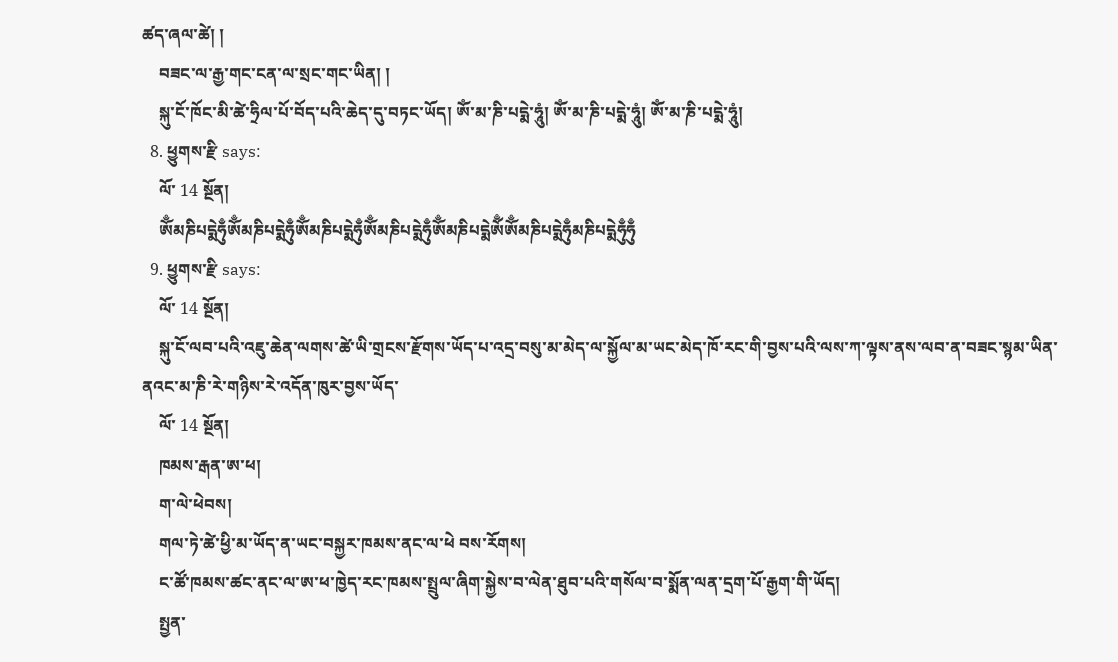ཚད་ཞལ་ཚེ། །
    བཟང་ལ་རྒྱ་གང་ངན་ལ་སྲང་གང་ཡིན། །
    སྐུ་ངོ་ཁོང་མི་ཚེ་ཧྲིལ་པོ་བོད་པའི་ཆེད་དུ་བཏང་ཡོད། ཨོཾ་མ་ཎི་པདྨེ་ཧཱུཾ། ཨོཾ་མ་ཎི་པདྨེ་ཧཱུཾ། ཨོཾ་མ་ཎི་པདྨེ་ཧཱུཾ།
  8. ཕྱུགས་རྫི says:
    ལོ་ 14 སྔོན།
    ཨོྃམཎིཔདྨེཧུྃཨོྃམཎིཔདྨེཧུྃཨོྃམཎིཔདྨེཧུྃཨོྃམཎིཔདྨེཧུྃཨོྃམཎིཔདྨེཨོྃཨོྃམཎིཔདྨེཧུྃམཎིཔདྨེཧུྃཧུྃ
  9. ཕྱུགས་རྫི says:
    ལོ་ 14 སྔོན།
    སྐུ་ངོ་ལབ་པའི་འཇུ་ཆེན་ལགས་ཚེ་ཡི་གྲངས་རྫོགས་ཡོད་པ་འདྲ་བསུ་མ་མེད་ལ་སྐྱོལ་མ་ཡང་མེད་ཁོ་རང་གི་བྱས་པའི་ལས་ཀ་ལྟས་ནས་ལབ་ན་བཟང་སྙམ་ཡིན་ནའང་མ་ཎི་རེ་གཉིས་རེ་འདོན་ཁུར་བྱས་ཡོད་
    ལོ་ 14 སྔོན།
    ཁམས་རྒན་ཨ་ཕ།
    ག་ལེ་ཕེབས།
    གལ་ཏེ་ཚེ་ཕྱི་མ་ཡོད་ན་ཡང་བསྐྱར་ཁམས་ནང་ལ་ཕེ བས་རོགས།
    ང་ཚོ་ཁམས་ཚང་ནང་ལ་ཨ་ཕ་ཁྱེད་རང་ཁམས་སྤྲུལ་ཞིག་སྐྱེས་བ་ལེན་ཐུབ་པའི་གསོལ་བ་སྨོན་ལན་དྲག་པོ་རྒྱག་གི་ཡོད།
    སྤྱན་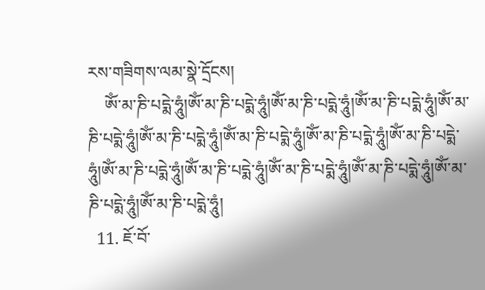རས་གཟིགས་ལམ་སྣེ་དྲོངས།
    ཨོཾ་མ་ཎི་པདྨེ་ཧཱུཾ།ཨོཾ་མ་ཎི་པདྨེ་ཧཱུཾ།ཨོཾ་མ་ཎི་པདྨེ་ཧཱུཾ།ཨོཾ་མ་ཎི་པདྨེ་ཧཱུཾ།ཨོཾ་མ་ཎི་པདྨེ་ཧཱུཾ།ཨོཾ་མ་ཎི་པདྨེ་ཧཱུཾ།ཨོཾ་མ་ཎི་པདྨེ་ཧཱུཾ།ཨོཾ་མ་ཎི་པདྨེ་ཧཱུཾ།ཨོཾ་མ་ཎི་པདྨེ་ཧཱུཾ།ཨོཾ་མ་ཎི་པདྨེ་ཧཱུཾ།ཨོཾ་མ་ཎི་པདྨེ་ཧཱུཾ།ཨོཾ་མ་ཎི་པདྨེ་ཧཱུཾ།ཨོཾ་མ་ཎི་པདྨེ་ཧཱུཾ།ཨོཾ་མ་ཎི་པདྨེ་ཧཱུཾ།ཨོཾ་མ་ཎི་པདྨེ་ཧཱུཾ།
  11. ཇོ་བོ་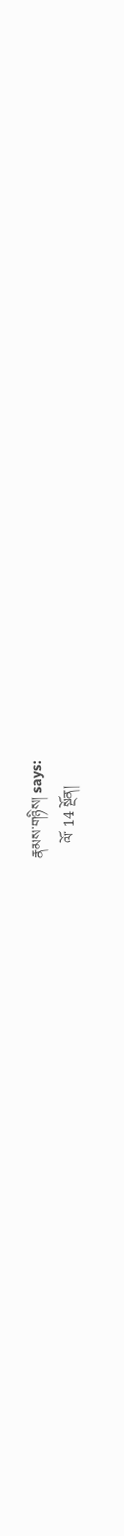རྣམས་གཉིས། says:
    ལོ་ 14 སྔོན།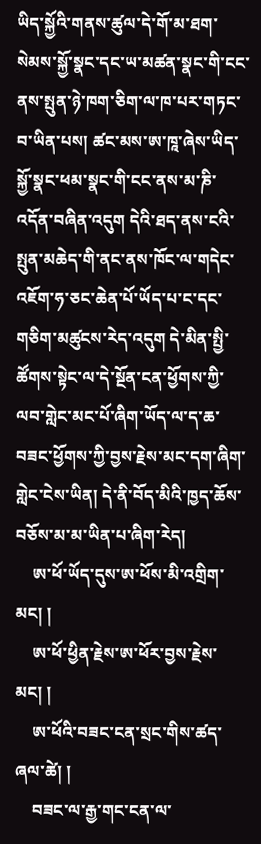ཡིད་སྐྱོའི་གནས་ཚུལ་དེ་གོ་མ་ཐག་སེམས་སྐྱོ་སྣང་དང་ཡ་མཚན་སྣང་གི་ངང་ནས་སྤུན་ཉེ་ཁག་ཅིག་ལ་ཁ་པར་གཏང་བ་ཡིན་པས། ཚང་མས་ཨ་ཁཱ་ཞེས་ཡིད་སྐྱོ་སྣང་ཕམ་སྣང་གི་ངང་ནས་མ་ཎི་འདོན་བཞིན་འདུག དེའི་ཐད་ནས་ངའི་སྤུན་མཆེད་གི་ནང་ནས་ཁོང་ལ་གདེང་འཇོག་ཧ་ཅང་ཆེན་པོ་ཡོད་པ་ང་དང་གཅིག་མཚུངས་རེད་འདུག དེ་མིན་སྤྱི་ཚོགས་སྟེང་ལ་དེ་སྔོན་ངན་ཕྱོགས་ཀྱི་ལབ་གླེང་མང་པོ་ཞིག་ཡོད་ལ་ད་ཆ་བཟང་ཕྱོགས་ཀྱི་བྱས་རྗེས་མང་དག་ཞིག་གླེང་ངེས་ཡིན། དེ་ནི་བོད་མིའི་ཁྱད་ཆོས་བཅོས་མ་མ་ཡིན་པ་ཞིག་རེད།
    ཨ་ཕོ་ཡོད་དུས་ཨ་ཕོས་མི་འགྲིག་མང། །
    ཨ་ཕོ་ཕྱིན་རྗེས་ཨ་ཕོར་བྱས་རྗེས་མང། །
    ཨ་ཕོའི་བཟང་ངན་སྲང་གིས་ཚད་ཞལ་ཚེ། །
    བཟང་ལ་རྒྱ་གང་ངན་ལ་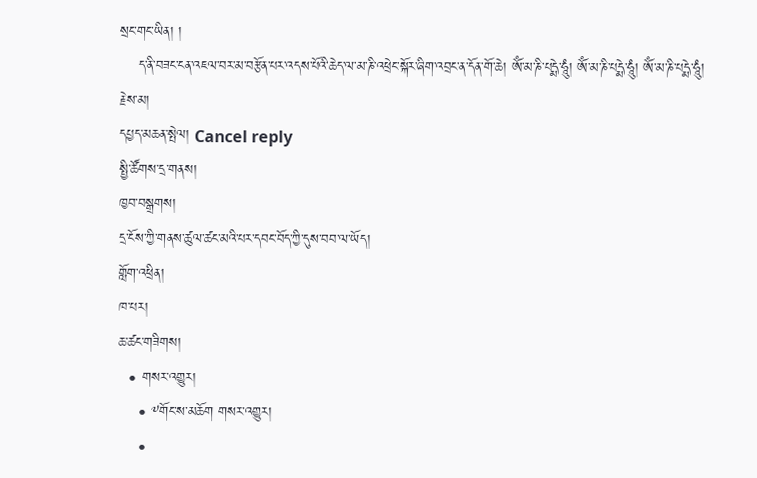སྲང་གང་ཡིན། །
    ད་ནི་བཟང་ངན་འཇལ་བར་མ་བརྩོན་པར་འདས་པོའི་ཆེད་ལ་མ་ཎི་འཕྲེང་སྐོར་ཞིག་འབྲང་ན་དོན་གོ་ཆེ། ཨོཾ་མ་ཎི་པདྨེ་ཧཱུཾ། ཨོཾ་མ་ཎི་པདྨེ་ཧཱུཾ། ཨོཾ་མ་ཎི་པདྨེ་ཧཱུཾ།
རྗེས་མ།
དཔྱད་མཆན་སྤེལ། Cancel reply
སྤྱི་ཚོགས་དྲ་གནས།
ཁྱབ་བསྒྲགས།
དྲ་ངོས་ཀྱི་གནས་ཚུལ་ཚང་མའི་པར་དབང་བོད་ཀྱི་དུས་བབ་ལ་ཡོད།
གློག་འཕྲིན།
ཁ་པར།
ཆ་ཚང་གཟིགས།
  • གསར་འགྱུར།
    • ༸གོང་ས་མཆོག གསར་འགྱུར།
    •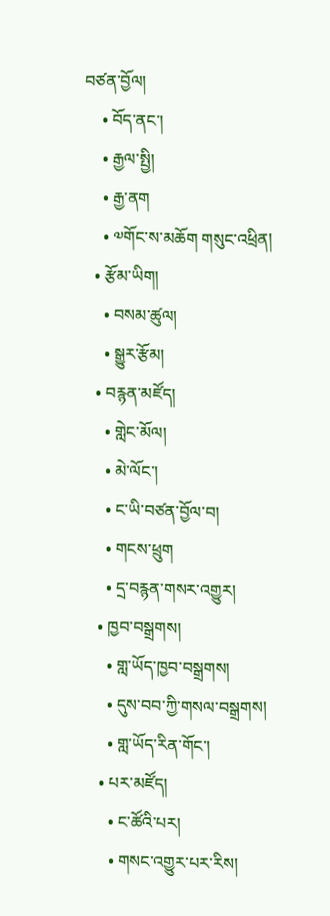བཙན་བྱོལ།
    • བོད་ནང་།
    • རྒྱལ་སྤྱི།
    • རྒྱ་ནག
    • ༧གོང་ས་མཆོག གསུང་འཕྲིན།
  • རྩོམ་ཡིག།
    • བསམ་ཚུལ།
    • སྒྱུར་རྩོམ།
  • བརྙན་མཛོད།
    • གླེང་མོལ།
    • མེ་ལོང་།
    • ང་ཡི་བཙན་བྱོལ་བ།
    • གངས་ཕྲུག
    • དྲ་བརྙན་གསར་འགྱུར།
  • ཁྱབ་བསྒྲགས།
    • གླ་ཡོད་ཁྱབ་བསྒྲགས།
    • དུས་བབ་ཀྱི་གསལ་བསྒྲགས།
    • གླ་ཡོད་རིན་གོང་།
  • པར་མཛོད།
    • ང་ཚོའི་པར།
    • གསང་འགྱུར་པར་རིས།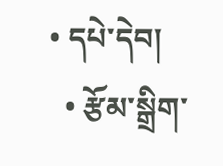• དཔེ་དེབ།
  • རྩོམ་སྒྲིག་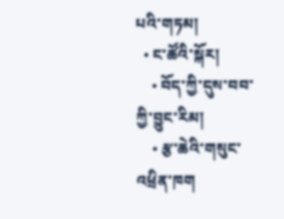པའི་གཏམ།
  • ང་ཚོའི་སྐོར།
    • བོད་ཀྱི་དུས་བབ་ཀྱི་བྱུང་རིམ།
    • རྩ་ཆེའི་གསུང་འཕྲིན་ཁག